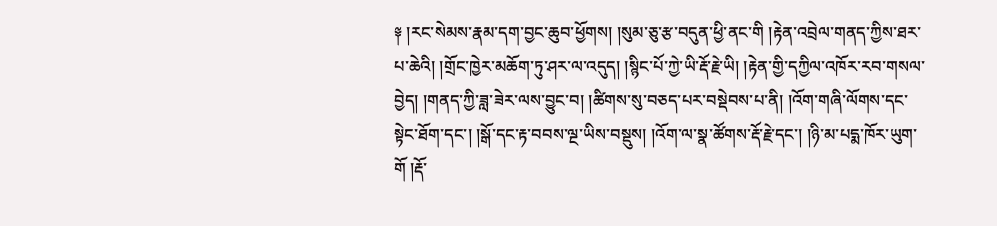༈ །རང་སེམས་རྣམ་དག་བྱང་ཆུབ་ཕྱོགས། །སུམ་ཅུ་རྩ་བདུན་ཕྱི་ནང་གི །རྟེན་འབྲེལ་གནད་ཀྱིས་ཐར་པ་ཆེའི། །གྲོང་ཁྱེར་མཆོག་ཏུ་ཤར་ལ་འདུད། །སྙིང་པོ་ཀྱེ་ཡི་རྡོ་རྗེ་ཡི། །རྟེན་གྱི་དཀྱིལ་འཁོར་རབ་གསལ་བྱེད། །གནད་ཀྱི་ཟླ་ཟེར་ལས་བྱུང་བ། །ཚིགས་སུ་བཅད་པར་བསྡེབས་པ་ནི། །འོག་གཞི་ལོགས་དང་སྟེང་ཐོག་དང་། །སྒོ་དང་རྟ་བབས་ལྔ་ཡིས་བསྡུས། །འོག་ལ་སྣ་ཚོགས་རྡོ་རྗེ་དང་། །ཉི་མ་པདྨ་ཁོར་ཡུག་གོ །རྡོ་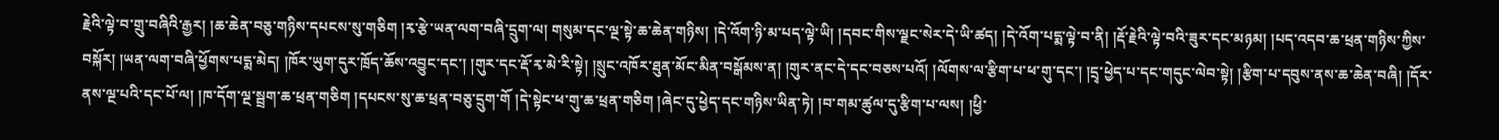རྗེའི་ལྟེ་བ་གྲུ་བཞིའི་རྒྱར། །ཆ་ཆེན་བཅུ་གཉིས་དཔངས་སུ་གཅིག །རྭ་རྩེ་ཡན་ལག་བཞི་དྲུག་ལ། གསུམ་དང་ལྔ་སྟེ་ཆ་ཆེན་གཉིས། །དེ་འོག་ཉི་མ་པད་ལྟེ་ཡི། །དབང་གིས་ལྗང་སེར་དེ་ཡི་ཚད། །དེ་འོག་པདྨ་ལྟེ་བ་ནི། །རྡོ་རྗེའི་ལྟེ་བའི་ཟུར་དང་མཉམ། །པད་འདབ་ཆ་ཕྲན་གཉིས་ཀྱིས་བསྐོར། །ཡན་ལག་བཞི་ཕྱོགས་པདྨ་མེད། །ཁོར་ཡུག་དུར་ཁྲོད་ཆོས་འབྱུང་དང་། །གུར་དང་རྡོ་རྭ་མེ་རི་སྟེ། །སྲུང་འཁོར་ཐུན་མོང་མིན་བསྒོམས་ན། །གུར་ནང་དེ་དང་བཅས་པའོ། །ལོགས་ལ་རྩིག་པ་ཕ་གུ་དང་། །དྲྭ་ཕྱེད་པ་དང་གདུང་ལེབ་སྟེ། །རྩིག་པ་དབུས་ནས་ཆ་ཆེན་བཞི། །དོར་ནས་ལྔ་པའི་དང་པོ་ལ། །ཁ་དོག་ལྔ་སྦྲག་ཆ་ཕྲན་གཅིག །དཔངས་སུ་ཆ་ཕྲན་བཅུ་དྲུག་གོ །དེ་སྟེང་ཕ་གུ་ཆ་ཕྲན་གཅིག །ཞེང་དུ་ཕྱེད་དང་གཉིས་ཡིན་ཏེ། །བ་གམ་ཚུལ་དུ་རྩིག་པ་ལས། །ཕྱི་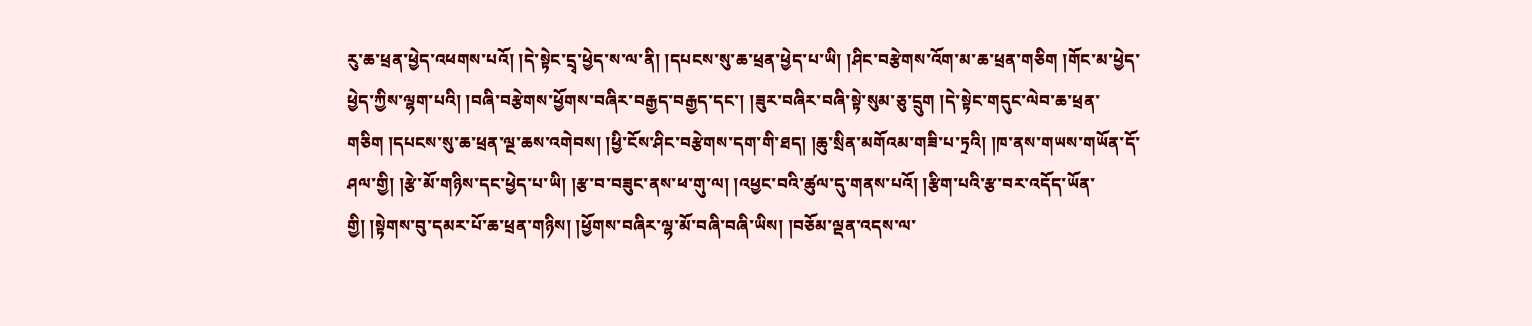རུ་ཆ་ཕྲན་ཕྱེད་འཕགས་པའོ། །དེ་སྟེང་དྲྭ་ཕྱེད་ས་ལ་ནི། །དཔངས་སུ་ཆ་ཕྲན་ཕྱེད་པ་ཡི། །ཤིང་བརྩེགས་འོག་མ་ཆ་ཕྲན་གཅིག །གོང་མ་ཕྱེད་ཕྱེད་ཀྱིས་ལྷག་པའི། །བཞི་བརྩེགས་ཕྱོགས་བཞིར་བརྒྱད་བརྒྱད་དང་། །ཟུར་བཞིར་བཞི་སྟེ་སུམ་ཅུ་དྲུག །དེ་སྟེང་གདུང་ལེབ་ཆ་ཕྲན་གཅིག །དཔངས་སུ་ཆ་ཕྲན་ལྔ་ཆས་འགེབས། །ཕྱི་ངོས་ཤིང་བརྩེགས་དག་གི་ཐད། །ཆུ་སྲིན་མགོའམ་གཟི་པ་ཏྲའི། །ཁ་ནས་གཡས་གཡོན་དོ་ཤལ་གྱི། །རྩེ་མོ་གཉིས་དང་ཕྱེད་པ་ཡི། །རྩ་བ་བཟུང་ནས་ཕ་གུ་ལ། །འཕྱང་བའི་ཚུལ་དུ་གནས་པའོ། །རྩིག་པའི་རྩ་བར་འདོད་ཡོན་གྱི། །སྟེགས་བུ་དམར་པོ་ཆ་ཕྲན་གཉིས། །ཕྱོགས་བཞིར་ལྷ་མོ་བཞི་བཞི་ཡིས། །བཅོམ་ལྡན་འདས་ལ་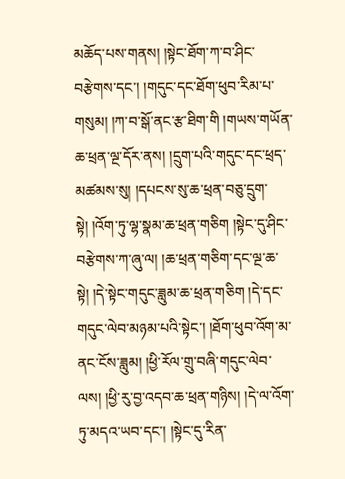མཆོད་པས་གནས། །སྟེང་ཐོག་ཀ་བ་ཤིང་བརྩེགས་དང་། །གདུང་དང་ཐོག་ཕུབ་རིམ་པ་གསུམ། །ཀ་བ་སྒོ་ནང་རྩ་ཐིག་གི །གཡས་གཡོན་ཆ་ཕྲན་ལྔ་དོར་ནས། །དྲུག་པའི་གདུང་དང་ཕྲད་མཚམས་སུ། །དཔངས་སུ་ཆ་ཕྲན་བཅུ་དྲུག་སྟེ། །འོག་ཏུ་ལྷ་སྣམ་ཆ་ཕྲན་གཅིག །སྟེང་དུ་ཤིང་བརྩེགས་ཀ་ཞུ་ལ། །ཆ་ཕྲན་གཅིག་དང་ལྔ་ཆ་སྟེ། །དེ་སྟེང་གདུང་ཟླུམ་ཆ་ཕྲན་གཅིག །དེ་དང་གདུང་ལེབ་མཉམ་པའི་སྟེང་། །ཐོག་ཕུབ་འོག་མ་ནང་ངོས་ཟླུམ། །ཕྱི་རོལ་གྲུ་བཞི་གདུང་ལེབ་ལས། །ཕྱི་རུ་བྱ་འདབ་ཆ་ཕྲན་གཉིས། །དེ་ལ་འོག་ཏུ་མདའ་ཡབ་དང་། །སྟེང་དུ་རིན་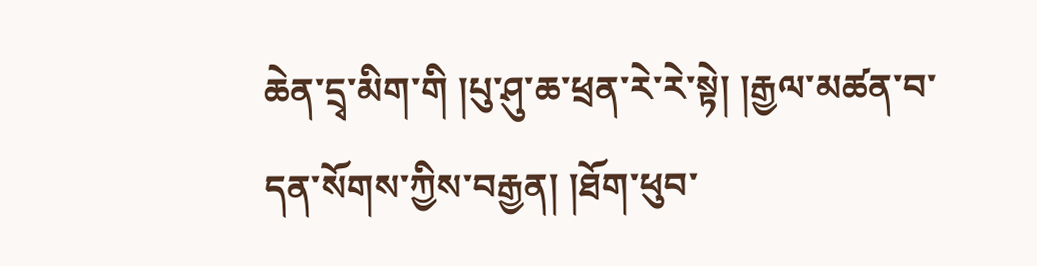ཆེན་དྲྭ་མིག་གི །པུ་ཤུ་ཆ་ཕྲན་རེ་རེ་སྟེ། །རྒྱལ་མཚན་བ་དན་སོགས་ཀྱིས་བརྒྱན། །ཐོག་ཕུབ་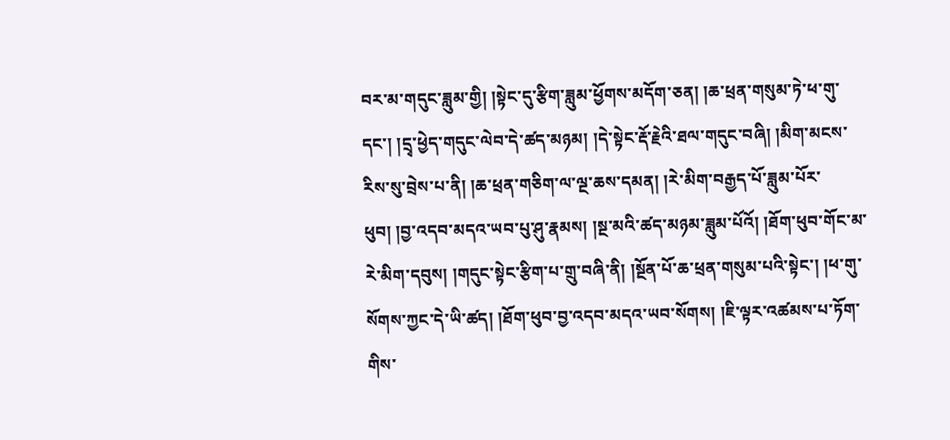བར་མ་གདུང་ཟླུམ་གྱི། །སྟེང་དུ་རྩིག་ཟླུམ་ཕྱོགས་མདོག་ཅན། །ཆ་ཕྲན་གསུམ་ཏེ་ཕ་གུ་དང་། །དྲྭ་ཕྱེད་གདུང་ལེབ་དེ་ཚད་མཉམ། །དེ་སྟེང་རྡོ་རྗེའི་ཐལ་གདུང་བཞི། །མིག་མངས་རིས་སུ་བྲེས་པ་ནི། །ཆ་ཕྲན་གཅིག་ལ་ལྔ་ཆས་དམན། །རེ་མིག་བརྒྱད་པོ་ཟླུམ་པོར་ཕུབ། །བྱ་འདབ་མདའ་ཡབ་པུ་ཤུ་རྣམས། །སྔ་མའི་ཚད་མཉམ་ཟླུམ་པོའོ། །ཐོག་ཕུབ་གོང་མ་རེ་མིག་དབུས། །གདུང་སྟེང་རྩིག་པ་གྲུ་བཞི་ནི། །སྔོན་པོ་ཆ་ཕྲན་གསུམ་པའི་སྟེང་། །ཕ་གུ་སོགས་ཀྱང་དེ་ཡི་ཚད། །ཐོག་ཕུབ་བྱ་འདབ་མདའ་ཡབ་སོགས། །ཇི་ལྟར་འཚམས་པ་ཏོག་གིས་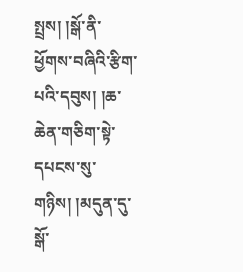སྤྲས། །སྒོ་ནི་ཕྱོགས་བཞིའི་རྩིག་པའི་དབུས། །ཆ་ཆེན་གཅིག་སྟེ་དཔངས་སུ་གཉིས། །མདུན་དུ་སྒོ་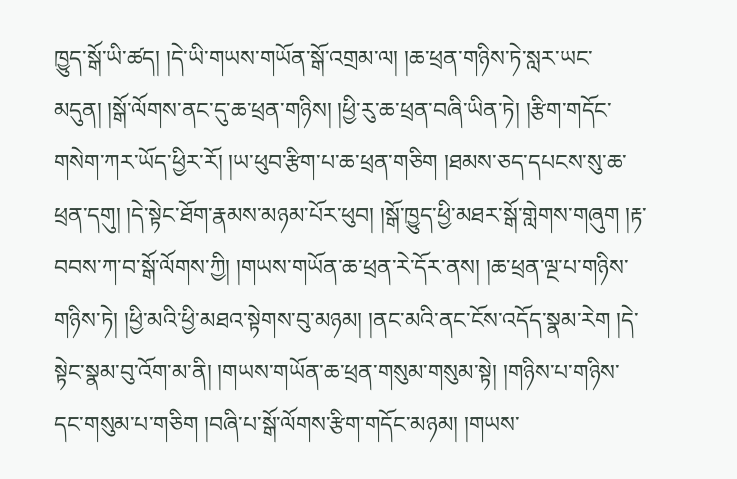ཁྱུད་སྒོ་ཡི་ཚད། །དེ་ཡི་གཡས་གཡོན་སྒོ་འགྲམ་ལ། །ཆ་ཕྲན་གཉིས་ཏེ་སླར་ཡང་མདུན། །སྒོ་ལོགས་ནང་དུ་ཆ་ཕྲན་གཉིས། །ཕྱི་རུ་ཆ་ཕྲན་བཞི་ཡིན་ཏེ། །རྩིག་གདོང་གསེག་ཀར་ཡོད་ཕྱིར་རོ། །ཡ་ཕུབ་རྩིག་པ་ཆ་ཕྲན་གཅིག །ཐམས་ཅད་དཔངས་སུ་ཆ་ཕྲན་དགུ། །དེ་སྟེང་ཐོག་རྣམས་མཉམ་པོར་ཕུབ། །སྒོ་ཁྱུད་ཕྱི་མཐར་སྒོ་གླེགས་གཞུག །རྟ་བབས་ཀ་བ་སྒོ་ལོགས་ཀྱི། །གཡས་གཡོན་ཆ་ཕྲན་རེ་དོར་ནས། །ཆ་ཕྲན་ལྔ་པ་གཉིས་གཉིས་ཏེ། །ཕྱི་མའི་ཕྱི་མཐའ་སྟེགས་བུ་མཉམ། །ནང་མའི་ནང་ངོས་འདོད་སྣམ་རེག །དེ་སྟེང་སྣམ་བུ་འོག་མ་ནི། །གཡས་གཡོན་ཆ་ཕྲན་གསུམ་གསུམ་སྟེ། །གཉིས་པ་གཉིས་དང་གསུམ་པ་གཅིག །བཞི་པ་སྒོ་ལོགས་རྩིག་གདོང་མཉམ། །གཡས་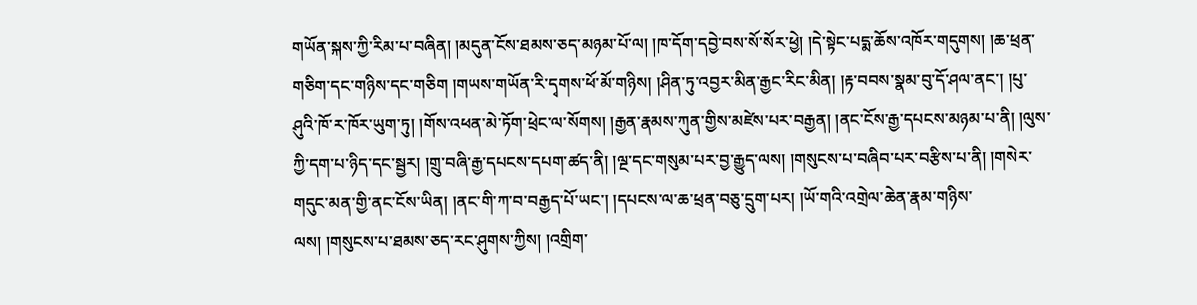གཡོན་སྐས་ཀྱི་རིམ་པ་བཞིན། །མདུན་ངོས་ཐམས་ཅད་མཉམ་པོ་ལ། །ཁ་དོག་དབྱེ་བས་སོ་སོར་ཕྱེ། །དེ་སྟེང་པདྨ་ཆོས་འཁོར་གདུགས། །ཆ་ཕྲན་གཅིག་དང་གཉིས་དང་གཅིག །གཡས་གཡོན་རི་དྭགས་ཕོ་མོ་གཉིས། །ཤིན་ཏུ་འབྱར་མིན་རྒྱང་རིང་མིན། །རྟ་བབས་སྣམ་བུ་དོ་ཤལ་ནང་། །པུ་ཤུའི་ཁོ་ར་ཁོར་ཡུག་ཏུ། །གོས་འཕན་མེ་ཏོག་ཕྲེང་ལ་སོགས། །རྒྱན་རྣམས་ཀུན་གྱིས་མཛེས་པར་བརྒྱན། །ནང་ངོས་རྒྱ་དཔངས་མཉམ་པ་ནི། །ལུས་ཀྱི་དག་པ་ཉིད་དང་སྦྱར། །གྲུ་བཞི་རྒྱ་དཔངས་དཔག་ཚད་ནི། །ལྔ་དང་གསུམ་པར་བྱ་རྒྱུད་ལས། །གསུངས་པ་བཞིབ་པར་བརྩིས་པ་ནི། །གསེར་གདུང་མན་གྱི་ནང་ངོས་ཡིན། །ནང་གི་ཀ་བ་བརྒྱད་པོ་ཡང་། །དཔངས་ལ་ཆ་ཕྲན་བཅུ་དྲུག་པར། །ཡོ་གའི་འགྲེལ་ཆེན་རྣམ་གཉིས་ལས། །གསུངས་པ་ཐམས་ཅད་རང་ཤུགས་ཀྱིས། །འགྲིག་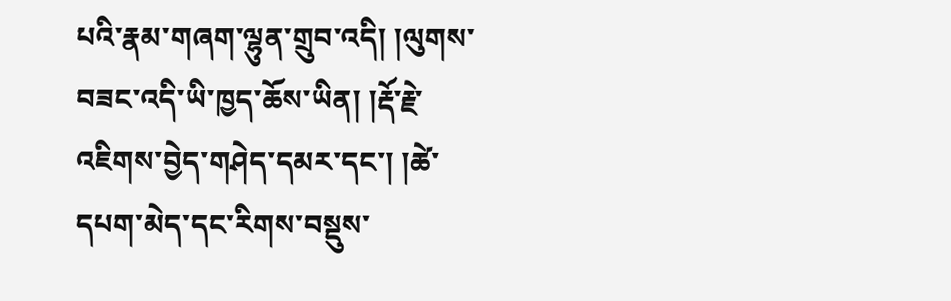པའི་རྣམ་གཞག་ལྷུན་གྲུབ་འདི། །ལུགས་བཟང་འདི་ཡི་ཁྱད་ཆོས་ཡིན། །རྡོ་རྗེ་འཇིགས་བྱེད་གཤེད་དམར་དང་། །ཚེ་དཔག་མེད་དང་རིགས་བསྡུས་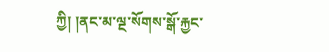ཀྱི། །ནང་མ་ལྔ་སོགས་སྒོ་རྐྱང་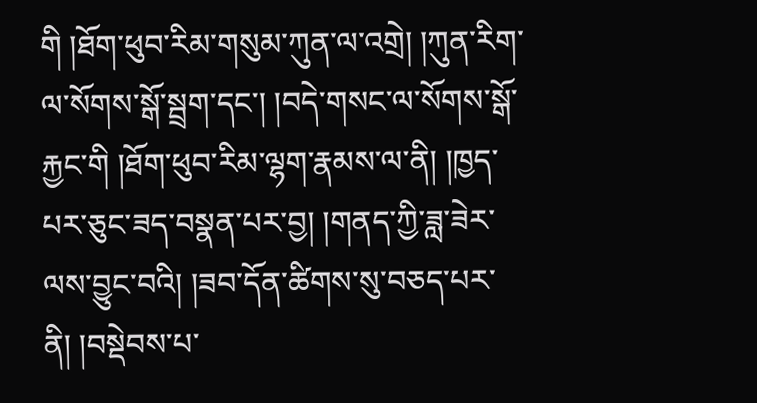གི །ཐོག་ཕུབ་རིམ་གསུམ་ཀུན་ལ་འགྲེ། །ཀུན་རིག་ལ་སོགས་སྒོ་སྦྲག་དང་། །བདེ་གསང་ལ་སོགས་སྒོ་རྐྱང་གི །ཐོག་ཕུབ་རིམ་ལྷག་རྣམས་ལ་ནི། །ཁྱད་པར་ཅུང་ཟད་བསྣན་པར་བྱ། །གནད་ཀྱི་ཟླ་ཟེར་ལས་བྱུང་བའི། །ཟབ་དོན་ཚིགས་སུ་བཅད་པར་ནི། །བསྡེབས་པ་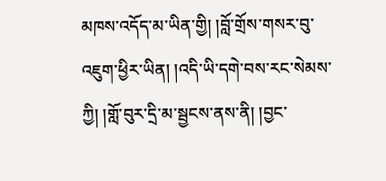མཁས་འདོད་མ་ཡིན་གྱི། །བློ་གྲོས་གསར་བུ་འཇུག་ཕྱིར་ཡིན། །འདི་ཡི་དགེ་བས་རང་སེམས་ཀྱི། །གློ་བུར་དྲི་མ་སྦྱངས་ནས་ནི། །བྱང་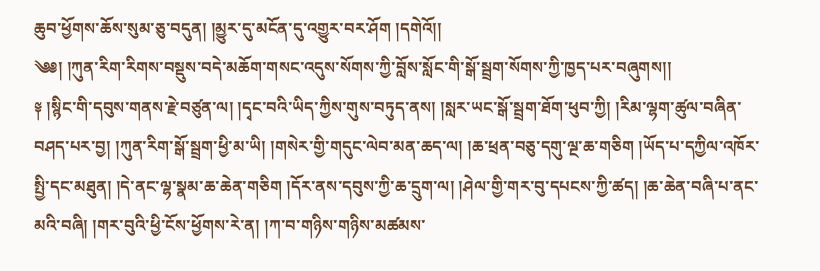ཆུབ་ཕྱོགས་ཆོས་སུམ་ཅུ་བདུན། །མྱུར་དུ་མངོན་དུ་འགྱུར་བར་ཤོག །དགེའོ།།
༄༅། །ཀུན་རིག་རིགས་བསྡུས་བདེ་མཆོག་གསང་འདུས་སོགས་ཀྱི་བློས་སློང་གི་སྒོ་སྦྲག་སོགས་ཀྱི་ཁྱད་པར་བཞུགས།།
༈ །སྙིང་གི་དབུས་གནས་རྗེ་བཙུན་ལ། །དྭང་བའི་ཡིད་ཀྱིས་གུས་བཏུད་ནས། །སླར་ཡང་སྒོ་སྦྲག་ཐོག་ཕུབ་ཀྱི། །རིམ་ལྷག་ཚུལ་བཞིན་བཤད་པར་བྱ། །ཀུན་རིག་སྒོ་སྦྲག་ཕྱི་མ་ཡི། །གསེར་གྱི་གདུང་ལེབ་མན་ཆད་ལ། །ཆ་ཕྲན་བཅུ་དགུ་ལྔ་ཆ་གཅིག །ཡོད་པ་དཀྱིལ་འཁོར་སྤྱི་དང་མཐུན། །དེ་ནང་ལྷ་སྣམ་ཆ་ཆེན་གཅིག །དོར་ནས་དབུས་ཀྱི་ཆ་དྲུག་ལ། །ཤེལ་གྱི་གར་བུ་དཔངས་ཀྱི་ཚད། །ཆ་ཆེན་བཞི་པ་ནང་མའི་བཞི། །གར་བུའི་ཕྱི་ངོས་ཕྱོགས་རེ་ན། །ཀ་བ་གཉིས་གཉིས་མཚམས་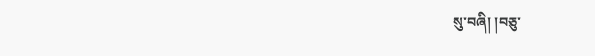སུ་བཞི། །བཅུ་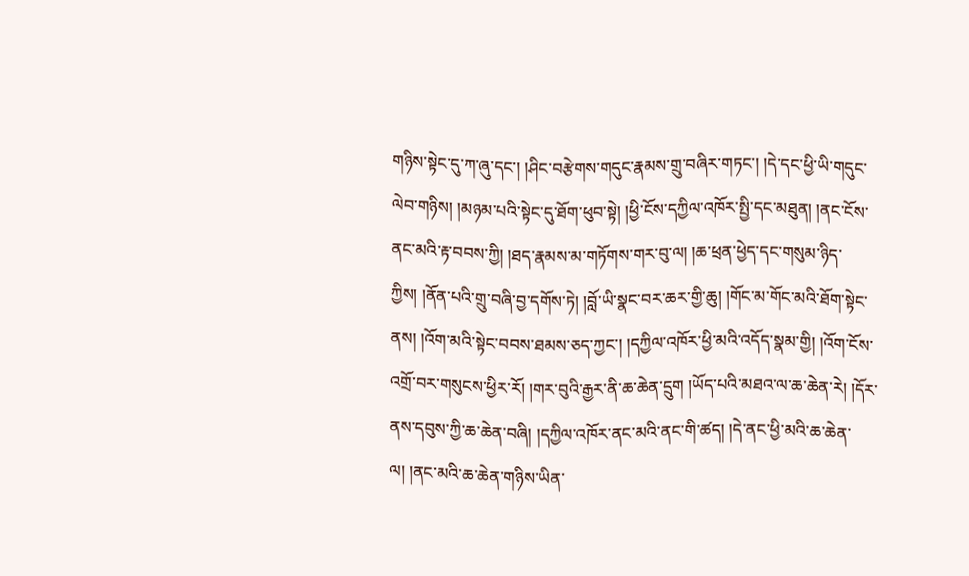གཉིས་སྟེང་དུ་ཀ་ཞུ་དང་། །ཤིང་བརྩེགས་གདུང་རྣམས་གྲུ་བཞིར་གཏང་། །དེ་དང་ཕྱི་ཡི་གདུང་ལེབ་གཉིས། །མཉམ་པའི་སྟེང་དུ་ཐོག་ཕུབ་སྟེ། །ཕྱི་ངོས་དཀྱིལ་འཁོར་སྤྱི་དང་མཐུན། །ནང་ངོས་ནང་མའི་རྟ་བབས་ཀྱི། །ཐད་རྣམས་མ་གཏོགས་གར་བུ་ལ། །ཆ་ཕྲན་ཕྱེད་དང་གསུམ་ཉིད་ཀྱིས། །ནོན་པའི་གྲུ་བཞི་བྱ་དགོས་ཏེ། །བློ་ཡི་སྣང་བར་ཆར་གྱི་ཆུ། །གོང་མ་གོང་མའི་ཐོག་སྟེང་ནས། །འོག་མའི་སྟེང་བབས་ཐམས་ཅད་ཀྱང་། །དཀྱིལ་འཁོར་ཕྱི་མའི་འདོད་སྣམ་གྱི། །འོག་ངོས་འགྲོ་བར་གསུངས་ཕྱིར་རོ། །གར་བུའི་རྒྱར་ནི་ཆ་ཆེན་དྲུག །ཡོད་པའི་མཐའ་ལ་ཆ་ཆེན་རེ། །དོར་ནས་དབུས་ཀྱི་ཆ་ཆེན་བཞི། །དཀྱིལ་འཁོར་ནང་མའི་ནང་གི་ཚད། །དེ་ནང་ཕྱི་མའི་ཆ་ཆེན་ལ། །ནང་མའི་ཆ་ཆེན་གཉིས་ཡིན་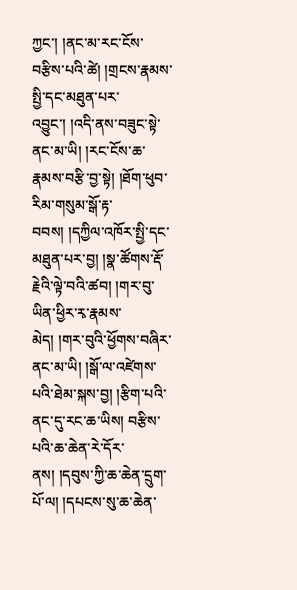ཀྱང་། །ནང་མ་རང་ངོས་བརྩིས་པའི་ཚེ། །གྲངས་རྣམས་སྤྱི་དང་མཐུན་པར་འབྱུང་། །འདི་ནས་བཟུང་སྟེ་ནང་མ་ཡི། །རང་ངོས་ཆ་རྣམས་བརྩི་བྱ་སྟེ། །ཐོག་ཕུབ་རིམ་གསུམ་སྒོ་རྟ་བབས། །དཀྱིལ་འཁོར་སྤྱི་དང་མཐུན་པར་བྱ། །སྣ་ཚོགས་རྡོ་རྗེའི་ལྟེ་བའི་ཚབ། །གར་བུ་ཡིན་ཕྱིར་རྭ་རྣམས་མེད། །གར་བུའི་ཕྱོགས་བཞིར་ནང་མ་ཡི། །སྒོ་ལ་འཛེགས་པའི་ཐེམ་སྐས་བྱ། །རྩིག་པའི་ནང་དུ་རང་ཆ་ཡིས། བརྩིས་པའི་ཆ་ཆེན་རེ་དོར་ནས། །དབུས་ཀྱི་ཆ་ཆེན་དྲུག་པོ་ལ། །དཔངས་སུ་ཆ་ཆེན་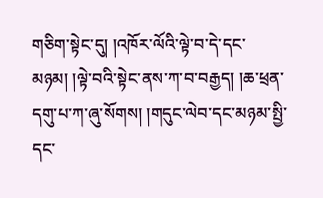གཅིག་སྟེང་དུ། །འཁོར་ལོའི་ལྟེ་བ་དེ་དང་མཉམ། །ལྟེ་བའི་སྟེང་ནས་ཀ་བ་བརྒྱད། །ཆ་ཕྲན་དགུ་པ་ཀ་ཞུ་སོགས། །གདུང་ལེབ་དང་མཉམ་སྤྱི་དང་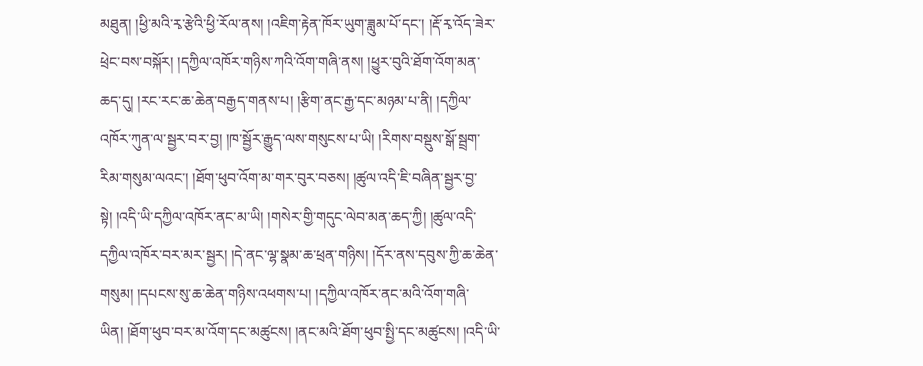མཐུན། །ཕྱི་མའི་རྭ་རྩེའི་ཕྱི་རོལ་ནས། །འཇིག་རྟེན་ཁོར་ཡུག་ཟླུམ་པོ་དང་། །རྡོ་རྭ་འོད་ཟེར་ཕྲེང་བས་བསྐོར། །དཀྱིལ་འཁོར་གཉིས་ཀའི་འོག་གཞི་ནས། །ཕྱུར་བུའི་ཐོག་འོག་མན་ཆད་དུ། །རང་རང་ཆ་ཆེན་བརྒྱད་གནས་པ། །རྩིག་ནང་རྒྱ་དང་མཉམ་པ་ནི། །དཀྱིལ་འཁོར་ཀུན་ལ་སྦྱར་བར་བྱ། །ཁ་སྦྱོར་རྒྱུད་ལས་གསུངས་པ་ཡི། །རིགས་བསྡུས་སྒོ་སྦྲག་རིམ་གསུམ་ལའང་། །ཐོག་ཕུབ་འོག་མ་གར་བུར་བཅས། །ཚུལ་འདི་ཇི་བཞིན་སྦྱར་བྱ་སྟེ། །འདི་ཡི་དཀྱིལ་འཁོར་ནང་མ་ཡི། །གསེར་གྱི་གདུང་ལེབ་མན་ཆད་ཀྱི། །ཚུལ་འདི་དཀྱིལ་འཁོར་བར་མར་སྦྱར། །དེ་ནང་ལྷ་སྣམ་ཆ་ཕྲན་གཉིས། །དོར་ནས་དབུས་ཀྱི་ཆ་ཆེན་གསུམ། །དཔངས་སུ་ཆ་ཆེན་གཉིས་འཕགས་པ། །དཀྱིལ་འཁོར་ནང་མའི་འོག་གཞི་ཡིན། །ཐོག་ཕུབ་བར་མ་འོག་དང་མཚུངས། །ནང་མའི་ཐོག་ཕུབ་སྤྱི་དང་མཚུངས། །འདི་ཡི་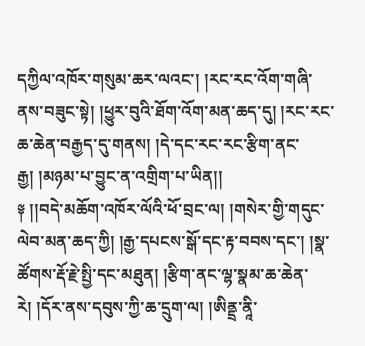དཀྱིལ་འཁོར་གསུམ་ཆར་ལའང་། །རང་རང་འོག་གཞི་ནས་བཟུང་སྟེ། །ཕྱུར་བུའི་ཐོག་འོག་མན་ཆད་དུ། །རང་རང་ཆ་ཆེན་བརྒྱད་དུ་གནས། །དེ་དང་རང་རང་རྩིག་ནང་རྒྱ། །མཉམ་པ་བྱུང་ན་འགྲིག་པ་ཡིན།།
༈ །།བདེ་མཆོག་འཁོར་ལོའི་ཕོ་བྲང་ལ། །གསེར་གྱི་གདུང་ལེབ་མན་ཆད་ཀྱི། །རྒྱ་དཔངས་སྒོ་དང་རྟ་བབས་དང་། །སྣ་ཚོགས་རྡོ་རྗེ་སྤྱི་དང་མཐུན། །རྩིག་ནང་ལྷ་སྣམ་ཆ་ཆེན་རེ། །དོར་ནས་དབུས་ཀྱི་ཆ་དྲུག་ལ། །ཨིནྡྲ་ནཱི་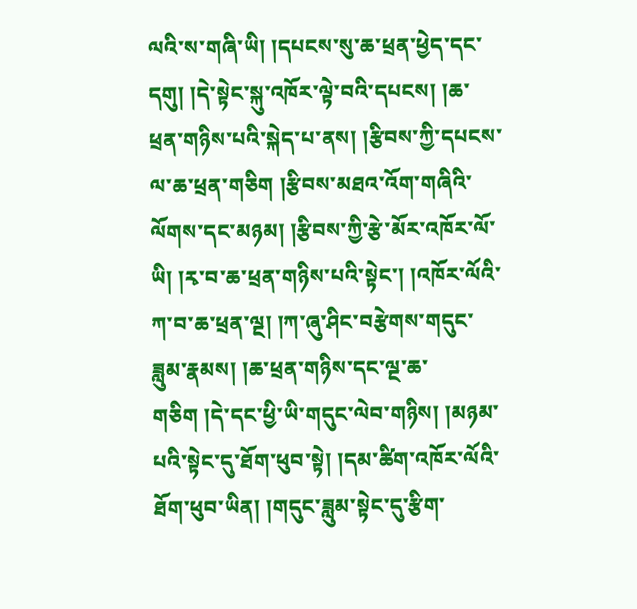ལའི་ས་གཞི་ཡི། །དཔངས་སུ་ཆ་ཕྲན་ཕྱེད་དང་དགུ། །དེ་སྟེང་སྐུ་འཁོར་ལྟེ་བའི་དཔངས། །ཆ་ཕྲན་གཉིས་པའི་སྐེད་པ་ནས། །རྩིབས་ཀྱི་དཔངས་ལ་ཆ་ཕྲན་གཅིག །རྩིབས་མཐའ་འོག་གཞིའི་ལོགས་དང་མཉམ། །རྩིབས་ཀྱི་རྩེ་མོར་འཁོར་ལོ་ཡི། །རྭ་བ་ཆ་ཕྲན་གཉིས་པའི་སྟེང་། །འཁོར་ལོའི་ཀ་བ་ཆ་ཕྲན་ལྔ། །ཀ་ཞུ་ཤིང་བརྩེགས་གདུང་ཟླུམ་རྣམས། །ཆ་ཕྲན་གཉིས་དང་ལྔ་ཆ་གཅིག །དེ་དང་ཕྱི་ཡི་གདུང་ལེབ་གཉིས། །མཉམ་པའི་སྟེང་དུ་ཐོག་ཕུབ་སྟེ། །དམ་ཚིག་འཁོར་ལོའི་ཐོག་ཕུབ་ཡིན། །གདུང་ཟླུམ་སྟེང་དུ་རྩིག་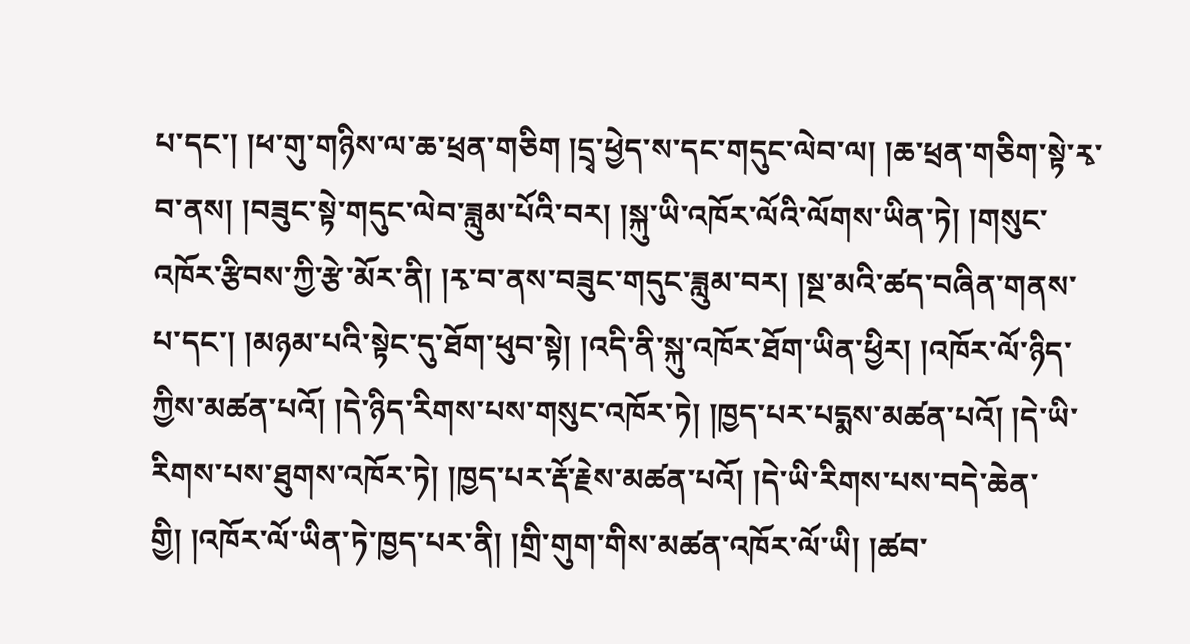པ་དང་། །ཕ་གུ་གཉིས་ལ་ཆ་ཕྲན་གཅིག །དྲྭ་ཕྱེད་ས་དང་གདུང་ལེབ་ལ། །ཆ་ཕྲན་གཅིག་སྟེ་རྭ་བ་ནས། །བཟུང་སྟེ་གདུང་ལེབ་ཟླུམ་པོའི་བར། །སྐུ་ཡི་འཁོར་ལོའི་ལོགས་ཡིན་ཏེ། །གསུང་འཁོར་རྩིབས་ཀྱི་རྩེ་མོར་ནི། །རྭ་བ་ནས་བཟུང་གདུང་ཟླུམ་བར། །སྔ་མའི་ཚད་བཞིན་གནས་པ་དང་། །མཉམ་པའི་སྟེང་དུ་ཐོག་ཕུབ་སྟེ། །འདི་ནི་སྐུ་འཁོར་ཐོག་ཡིན་ཕྱིར། །འཁོར་ལོ་ཉིད་ཀྱིས་མཚན་པའོ། །དེ་ཉིད་རིགས་པས་གསུང་འཁོར་ཏེ། །ཁྱད་པར་པདྨས་མཚན་པའོ། །དེ་ཡི་རིགས་པས་ཐུགས་འཁོར་ཏེ། །ཁྱད་པར་རྡོ་རྗེས་མཚན་པའོ། །དེ་ཡི་རིགས་པས་བདེ་ཆེན་གྱི། །འཁོར་ལོ་ཡིན་ཏེ་ཁྱད་པར་ནི། །གྲི་གུག་གིས་མཚན་འཁོར་ལོ་ཡི། །ཚབ་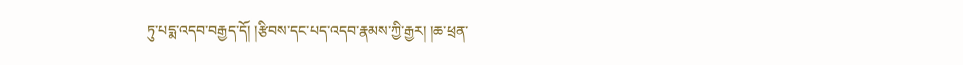ཏུ་པདྨ་འདབ་བརྒྱད་དོ། །རྩིབས་དང་པད་འདབ་རྣམས་ཀྱི་རྒྱར། །ཆ་ཕྲན་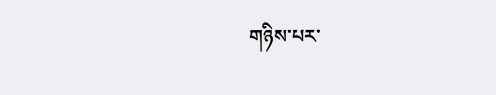གཉིས་པར་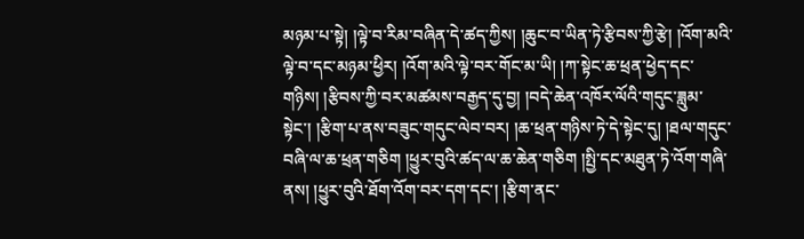མཉམ་པ་སྟེ། །ལྟེ་བ་རིམ་བཞིན་དེ་ཚད་ཀྱིས། །ཆུང་བ་ཡིན་ཏེ་རྩིབས་ཀྱི་རྩེ། །འོག་མའི་ལྟེ་བ་དང་མཉམ་ཕྱིར། །འོག་མའི་ལྟེ་བར་གོང་མ་ཡི། །ཀ་སྟེང་ཆ་ཕྲན་ཕྱེད་དང་གཉིས། །རྩིབས་ཀྱི་བར་མཚམས་བརྒྱད་དུ་བྱ། །བདེ་ཆེན་འཁོར་ལོའི་གདུང་ཟླུམ་སྟེང་། །རྩིག་པ་ནས་བཟུང་གདུང་ལེབ་བར། །ཆ་ཕྲན་གཉིས་ཏེ་དེ་སྟེང་དུ། །ཐལ་གདུང་བཞི་ལ་ཆ་ཕྲན་གཅིག །ཕྱུར་བུའི་ཚད་ལ་ཆ་ཆེན་གཅིག །སྤྱི་དང་མཐུན་ཏེ་འོག་གཞི་ནས། །ཕྱུར་བུའི་ཐོག་འོག་བར་དག་དང་། །རྩིག་ནང་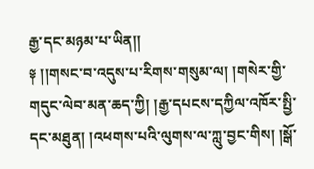རྒྱ་དང་མཉམ་པ་ཡིན།།
༈ །།གསང་བ་འདུས་པ་རིགས་གསུམ་ལ། །གསེར་གྱི་གདུང་ལེབ་མན་ཆད་ཀྱི། །རྒྱ་དཔངས་དཀྱིལ་འཁོར་སྤྱི་དང་མཐུན། །འཕགས་པའི་ལུགས་ལ་ཀླུ་བྱང་གིས། །སྒོ་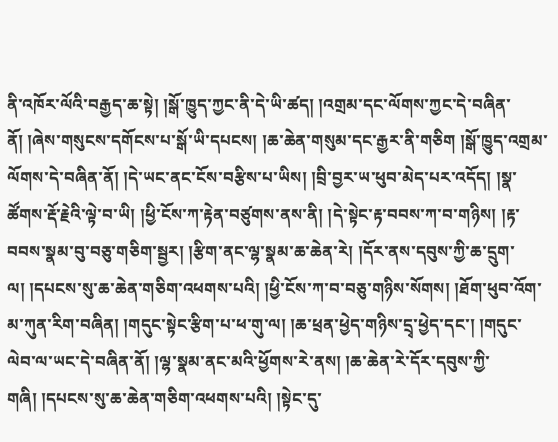ནི་འཁོར་ལོའི་བརྒྱད་ཆ་སྟེ། །སྒོ་ཁྱུད་ཀྱང་ནི་དེ་ཡི་ཚད། །འགྲམ་དང་ལོགས་ཀྱང་དེ་བཞིན་ནོ། །ཞེས་གསུངས་དགོངས་པ་སྒོ་ཡི་དཔངས། །ཆ་ཆེན་གསུམ་དང་རྒྱར་ནི་གཅིག །སྒོ་ཁྱུད་འགྲམ་ལོགས་དེ་བཞིན་ནོ། །དེ་ཡང་ནང་ངོས་བརྩིས་པ་ཡིས། །བྲི་བྱར་ཡ་ཕུབ་མེད་པར་འདོད། །སྣ་ཚོགས་རྡོ་རྗེའི་ལྟེ་བ་ཡི། །ཕྱི་ངོས་ཀ་རྟེན་བཙུགས་ནས་ནི། །དེ་སྟེང་རྟ་བབས་ཀ་བ་གཉིས། །རྟ་བབས་སྣམ་བུ་བཅུ་གཅིག་སྦྱར། །རྩིག་ནང་ལྷ་སྣམ་ཆ་ཆེན་རེ། །དོར་ནས་དབུས་ཀྱི་ཆ་དྲུག་ལ། །དཔངས་སུ་ཆ་ཆེན་གཅིག་འཕགས་པའི། །ཕྱི་ངོས་ཀ་བ་བཅུ་གཉིས་སོགས། །ཐོག་ཕུབ་འོག་མ་ཀུན་རིག་བཞིན། །གདུང་སྟེང་རྩིག་པ་ཕ་གུ་ལ། །ཆ་ཕྲན་ཕྱེད་གཉིས་དྲྭ་ཕྱེད་དང་། །གདུང་ལེབ་ལ་ཡང་དེ་བཞིན་ནོ། །ལྷ་སྣམ་ནང་མའི་ཕྱོགས་རེ་ནས། །ཆ་ཆེན་རེ་དོར་དབུས་ཀྱི་གཞི། །དཔངས་སུ་ཆ་ཆེན་གཅིག་འཕགས་པའི། །སྟེང་དུ་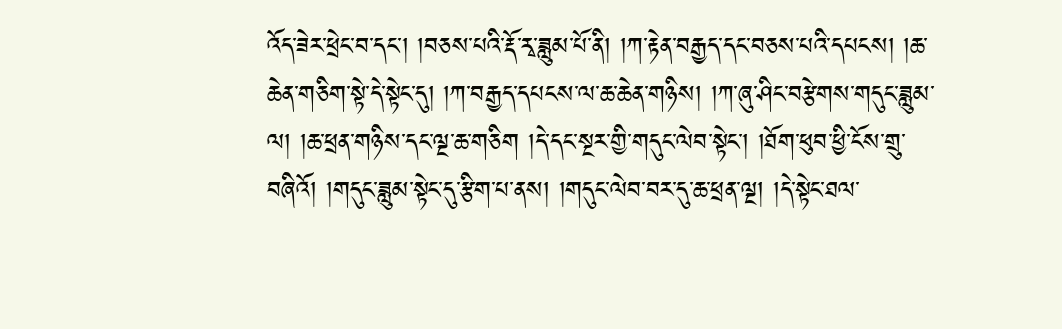འོད་ཟེར་ཕྲེང་བ་དང་། །བཅས་པའི་རྡོ་རྭ་ཟླུམ་པོ་ནི། །ཀ་རྟེན་བརྒྱད་དང་བཅས་པའི་དཔངས། །ཆ་ཆེན་གཅིག་སྟེ་དེ་སྟེང་དུ། །ཀ་བརྒྱད་དཔངས་ལ་ཆ་ཆེན་གཉིས། །ཀ་ཞུ་ཤིང་བརྩེགས་གདུང་ཟླུམ་ལ། །ཆ་ཕྲན་གཉིས་དང་ལྔ་ཆ་གཅིག །དེ་དང་སྔར་གྱི་གདུང་ལེབ་སྟེང་། །ཐོག་ཕུབ་ཕྱི་ངོས་གྲུ་བཞིའོ། །གདུང་ཟླུམ་སྟེང་དུ་རྩིག་པ་ནས། །གདུང་ལེབ་བར་དུ་ཆ་ཕྲན་ལྔ། །དེ་སྟེང་ཐལ་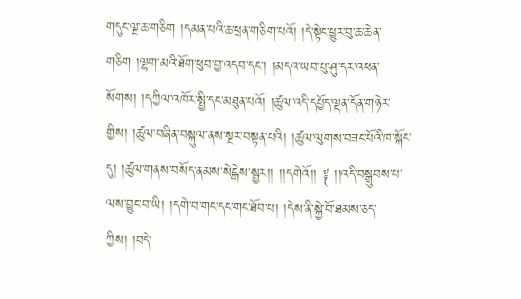གདུང་ལྔ་ཆ་གཅིག །དམན་པའི་ཆ་ཕྲན་གཅིག་པའོ། །དེ་སྟེང་ཕྱུར་བུ་ཆ་ཆེན་གཅིག །ལྷག་མའི་ཐོག་ཕུབ་བྱ་འདབ་དང་། །མདའ་ཡབ་པུ་ཤུ་དར་འཕན་སོགས། །དཀྱིལ་འཁོར་སྤྱི་དང་མཐུན་པའོ། །ཚུལ་འདི་དཔྱོད་ལྡན་དོན་གཉེར་གྱིས། །ཚུལ་བཞིན་བསྐུལ་ནས་སྔར་བསྟན་པའི། །ཚུལ་ལུགས་བཟང་པོའི་ཁ་སྐོང་དུ། །ཚུལ་གནས་བསོད་ནམས་སེངྒེས་སྦྱར།། །།དགེའོ།། ༈ །།འདི་བསྒྲུབས་པ་ལས་བྱུང་བ་ཡི། །དགེ་བ་གང་དང་གང་ཐོབ་པ། །དེས་ནི་སྐྱེ་བོ་ཐམས་ཅད་ཀྱིས། །བདེ་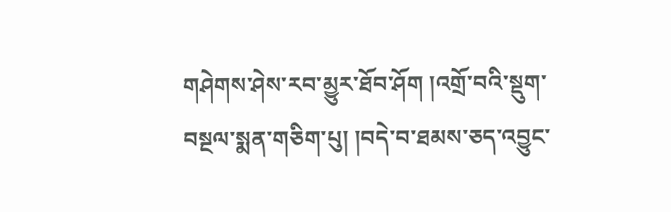གཤེགས་ཤེས་རབ་མྱུར་ཐོབ་ཤོག །འགྲོ་བའི་སྡུག་བསྔལ་སྨན་གཅིག་པུ། །བདེ་བ་ཐམས་ཅད་འབྱུང་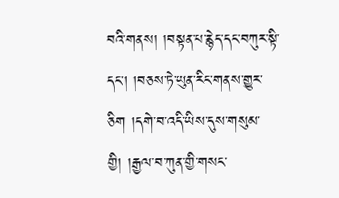བའི་གནས། །བསྟན་པ་རྙེད་དང་བཀུར་སྟི་དང་། །བཅས་ཏེ་ཡུན་རིང་གནས་གྱུར་ཅིག །དགེ་བ་འདི་ཡིས་དུས་གསུམ་གྱི། །རྒྱལ་བ་ཀུན་གྱི་གསང་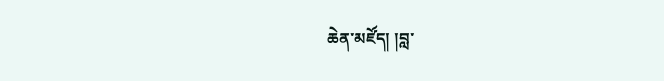ཆེན་མཛོད། །བླ་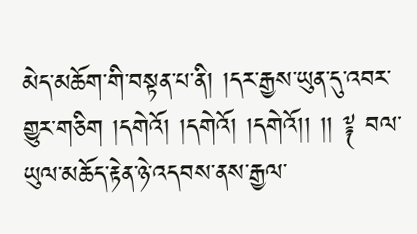མེད་མཆོག་གི་བསྟན་པ་ནི། །དར་རྒྱས་ཡུན་དུ་འབར་གྱུར་གཅིག །དགེའོ། །དགེའོ། །དགེའོ།། །། ༈ བལ་ཡུལ་མཆོད་རྟེན་ཉེ་འདབས་ནས་རྒྱལ་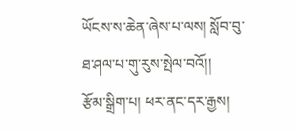ཡོངས་ས་ཆེན་ཞེས་པ་ལས། སློབ་བུ་ཐ་ཤལ་པ་གུ་རུས་སྤེལ་བའོ།།
རྩོམ་སྒྲིག་པ། ཕར་ནང་དར་རྒྱས།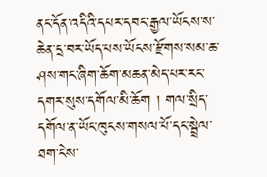ནང་དོན་འདིའི་དཔར་དབང་རྒྱལ་ཡོངས་ས་ཆེན་དྲ་བར་ཡོད་པས་ཡོངས་རྫོགས་སམ་ཆ་ཤས་གང་ཞིག་ཆོག་མཆན་མེད་པར་རང་དགར་སུས་དགོལ་མི་ཆོག ། གལ་སྲིད་དགོལ་ན་ཡོང་ཁུངས་གསལ་པོ་དང་སྦྲེལ་ཐག་ངེས་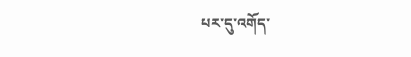པར་དུ་འགོད་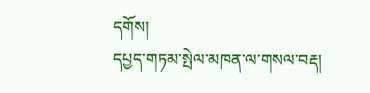དགོས།
དཔྱད་གཏམ་སྤེལ་མཁན་ལ་གསལ་བརྡ།